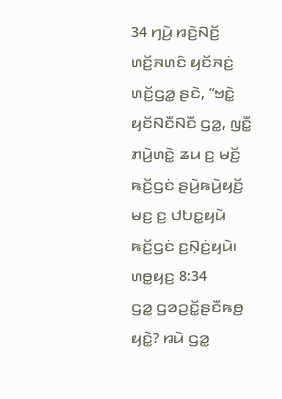34 ꤚꤣꤧ꤬ ꤙꤢꤧ꤬ꤡꤢꤩ꤬ ꤛꤢꤩ꤬ꤏꤛꤢꤨ ꤟꤢꤩꤏꤢꤦ꤬ ꤛꤢꤩ꤬ꤞꤤ꤭ ꤔꤢꤧ, “ꤠꤢꤧ꤭ ꤟꤢꤩꤡꤢꤪꤡꤢꤪ ꤞꤤ꤭, ꤜꤢꤪ꤭ ꤊꤣꤧ꤬ꤛꤢꤧ꤭ ꤘꤣ ꤢ꤬ ꤗꤢꤩ꤬ ꤒꤢꤩ꤬ꤞꤢꤦ ꤔꤣꤧ꤬ꤒꤣꤧ꤬ꤟꤢꤩ꤬ ꤗꤢ꤬ ꤢ꤬ ꤓꤝꤢ꤭ꤟꤣꤧ ꤒꤢꤩ꤬ꤞꤢꤦ ꤢ꤬ꤡ꤫ꤢꤦ꤬ꤟꤣꤧ꤯
ꤛꤥ꤭ꤟꤢ꤬ 8:34
ꤞꤤ꤭ ꤞꤤꤑꤢꤩ꤭ꤔꤢꤪꤒꤥ꤬ ꤟꤢꤧ꤭? ꤙꤣꤧ ꤞꤤ꤭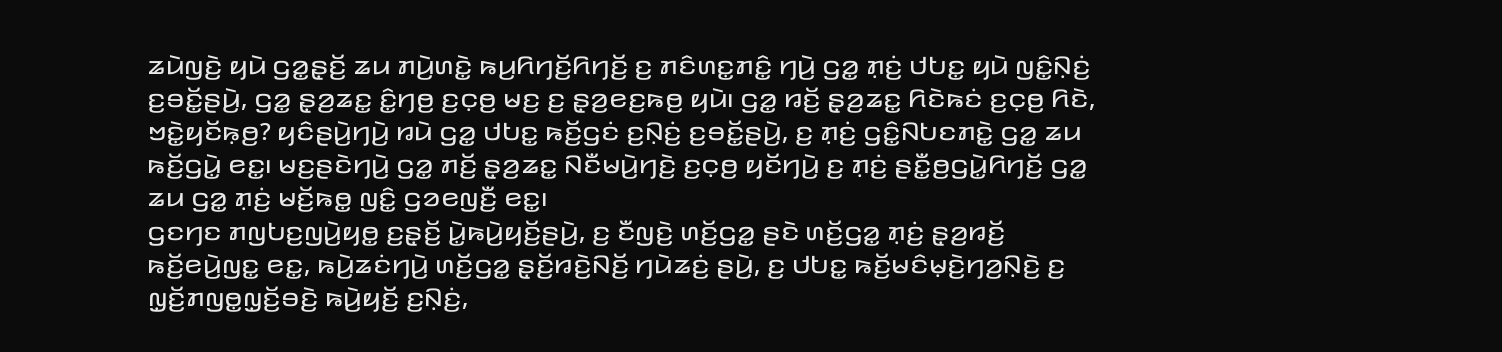ꤘꤣꤧꤜꤢꤧ꤬ ꤟꤣꤧ ꤞꤤ꤭ꤔ꤫ꤢꤩ꤬ ꤘꤣ ꤊꤣꤧ꤬ꤛꤢꤧ꤭ ꤒꤣ꤬ꤖꤚꤢꤩ꤬ꤖꤚꤢꤩ꤬ ꤢ꤬ ꤊꤢꤨꤛꤢ꤭ꤊꤢꤨ꤭ ꤚꤣꤧ꤬ ꤞꤤ꤭ ꤊ꤫ꤢꤦ꤬ ꤓꤝꤢ꤭ ꤟꤣꤧ ꤜꤢꤨ꤭ꤡ꤫ꤢꤦ꤬ ꤢ꤬ꤋꤢꤩ꤭ꤔꤣꤧ꤬, ꤞꤤ꤭ ꤔ꤫ꤤ꤬ꤘꤢ꤭ ꤢꤨ꤭ꤚꤥ꤬ ꤢ꤬ꤍ꤫ꤥ꤬ ꤗꤢ꤬ ꤢ꤬ ꤔ꤫ꤤ꤬ꤕꤢ꤬ꤒꤥ꤬ ꤟꤣꤧ꤯ ꤞꤤ꤭ ꤙꤢꤩ꤬ ꤔ꤫ꤤ꤬ꤘꤢ꤭ ꤖꤢꤧꤒꤢꤦ ꤢ꤬ꤍ꤫ꤥ꤬ ꤖꤢꤧ, ꤠꤢꤧ꤭ꤟꤢꤩꤒ꤫ꤥ꤬? ꤟꤢꤨꤔꤣꤧ꤬ꤚꤣꤧ꤬ ꤙꤣꤧ ꤞꤤ꤭ ꤓꤝꤢ꤭ ꤒꤢꤩ꤬ꤞꤢꤦ ꤢ꤬ꤡ꤫ꤢꤦ꤬ ꤢ꤬ꤋꤢꤩ꤭ꤔꤣꤧ꤬, ꤢ꤬ ꤊ꤫ꤢꤦ꤬ ꤞꤢꤨ꤭ꤡꤝꤢꤊꤢꤧ꤭ ꤞꤤ꤭ ꤘꤣ ꤒꤢꤩ꤬ꤞꤣꤧ꤭ ꤕꤢ꤭꤯ ꤗꤢ꤬ꤔꤢꤧꤚꤣꤧ꤬ ꤞꤤ꤭ ꤊꤢꤩ꤬ ꤔ꤫ꤤ꤬ꤘꤢ꤭ ꤡꤢꤪꤗꤣꤧ꤬ꤚꤢꤧ꤬ ꤢ꤬ꤍ꤫ꤥ꤬ ꤟꤢꤩꤚꤣꤧ꤬ ꤢ꤬ ꤊ꤫ꤢꤦ꤬ ꤔꤢꤪ꤭ꤥ꤬ꤞꤣꤧ꤭ꤖꤚꤢꤩ꤬ ꤞꤤ꤭ ꤘꤣ ꤞꤤ꤭ ꤊ꤫ꤢꤦ꤬ ꤗꤢꤩ꤬ꤒꤥ꤭ ꤜꤢꤨ꤭ ꤞꤤꤕꤜꤢꤪ꤬ ꤕꤢ꤭꤯
ꤞꤢꤚꤢ ꤊꤜꤝꤢ꤬ꤜꤣꤧ꤬ꤟꤥ꤭ ꤢ꤬ꤔ꤫ꤢꤩ꤬ ꤣꤧ꤭ꤒꤣꤧ꤬ꤟꤢꤩ꤬ꤔꤣꤧ꤬, ꤢ꤬ ꤢꤪꤜꤢꤧ꤬ ꤛꤢꤩ꤬ꤞꤤ꤭ ꤔꤢꤧ ꤛꤢꤩ꤬ꤞꤤ꤭ ꤊ꤫ꤢꤦ꤬ ꤔ꤫ꤤ꤬ꤙꤢꤩ꤬ ꤒꤢꤩ꤬ꤕꤣꤧ꤬ꤜꤢ꤭ ꤕꤢ꤭, ꤒꤣꤧ꤬ꤘꤢꤦꤚꤣꤧ꤬ ꤛꤢꤩ꤬ꤞꤤ꤭ ꤔ꤫ꤢꤩ꤬ꤙꤢꤧ꤬ꤡꤢꤩ꤬ ꤚꤣꤧꤘꤢꤦ꤬ ꤔꤣꤧ꤬, ꤢ꤬ ꤓꤝꤢ꤭ ꤒꤢꤩ꤬ꤗꤢꤨꤗ꤫ꤢꤧ꤬ꤚꤤ꤬ꤡ꤫ꤢꤧ꤬ ꤢ꤬ ꤜ꤫ꤢꤩ꤬ꤊꤜꤥ꤭ꤜ꤫ꤢꤩ꤬ꤋꤢꤧ꤬ ꤒꤣꤧ꤬ꤟꤢꤩ꤬ ꤢ꤬ꤡ꤫ꤢꤦ꤬,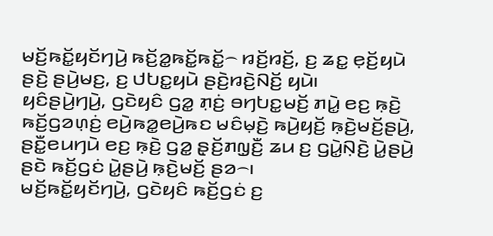ꤗꤢꤩ꤬ꤒꤢꤩ꤭ꤟꤢꤩꤚꤣꤧ꤬ ꤒꤢꤩ꤬ꤤ꤭ꤒꤢꤩ꤭ꤒꤢꤩ꤭꤮ ꤙꤢꤩ꤬ꤙꤢꤩ꤬, ꤢ꤬ ꤘꤢ꤭ ꤕ꤫ꤢꤩ꤬ꤟꤣꤧ ꤔꤢꤧ꤬ ꤔꤣꤧ꤬ꤗꤢ꤬, ꤢ꤬ ꤓꤝꤢ꤭ꤟꤣꤧ ꤔꤢꤧ꤬ꤙꤢꤧ꤬ꤡꤢꤩ꤬ ꤟꤣꤧ꤯
ꤟꤢꤨꤔꤣꤧ꤬ꤚꤣꤧ꤬, ꤞꤢꤧꤟꤢꤨ ꤞꤤ꤭ ꤊ꤫ꤢꤦ꤬ ꤋꤚꤝꤢ꤭ꤗꤢꤩ꤬ ꤊꤣꤧ꤭ ꤕꤢ꤬ ꤒ꤫ꤢꤧ꤬ ꤒꤢꤩ꤬ꤞꤤꤛ꤫ꤢꤦ꤬ ꤕꤣꤧ꤬ꤒꤤ꤭ꤕꤣꤧ꤬ꤒꤢ ꤗꤢꤨꤗ꤫ꤢꤧ꤬ ꤒꤣꤧ꤬ꤟꤢꤩ꤬ ꤒ꤫ꤢꤧ꤬ꤗꤢꤩ꤬ꤔꤣꤧ꤬, ꤔꤢꤪ꤭ꤕꤣꤚꤣꤧ ꤕꤢ꤬ ꤒ꤫ꤢꤧ꤬ ꤞꤤ꤭ ꤔ꤫ꤢꤩ꤬ꤊꤜ꤫ꤢꤪ꤬ ꤘꤣ ꤢ꤬ ꤞꤣꤧ꤭ꤡ꤫ꤢꤧ꤬ ꤣꤧ꤭ꤔꤣꤧ꤬ ꤔꤢꤧ ꤒꤢꤩ꤬ꤞꤢꤦ ꤣꤧ꤭ꤔꤣꤧ꤬ ꤒ꤫ꤢꤧ꤬ꤗꤢꤩ꤬ ꤔꤤ꤮꤯
ꤗꤢꤩ꤬ꤒꤢꤩ꤭ꤟꤢꤩꤚꤣꤧ꤬, ꤞꤢꤧꤟꤢꤨ ꤒꤢꤩ꤬ꤞꤢꤦ ꤢ꤬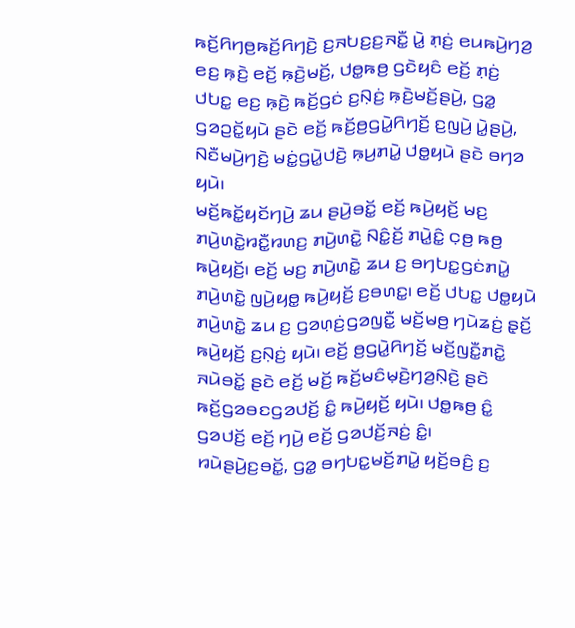ꤒꤢꤩ꤬ꤖꤚꤥ꤬ꤒꤢꤩ꤬ꤖꤚꤢꤧ꤬ ꤢ꤬ꤏꤝꤢ꤬ꤢ꤬ꤏꤢꤪ꤭ ꤣꤧ꤭ ꤊ꤫ꤢꤦ꤬ ꤕꤣꤒꤣꤧ꤬ꤚꤤ꤬ ꤕꤢ꤬ ꤒ꤫ꤢꤧ꤬ ꤕꤢꤩ꤬ ꤒ꤫ꤢꤧ꤬ꤗꤢꤩ꤬, ꤓꤥ꤭ꤒꤥ꤬ ꤞꤢꤧꤟꤢꤨ ꤕꤢꤩ꤬ ꤊ꤫ꤢꤦ꤬ ꤓꤝꤢ꤭ ꤕꤢ꤬ ꤒ꤫ꤢꤧ꤬ ꤒꤢꤩ꤬ꤞꤢꤦ ꤢ꤬ꤡ꤫ꤢꤦ꤬ ꤒ꤫ꤢꤧ꤬ꤗꤢꤩ꤬ꤔꤣꤧ꤬, ꤞꤤ꤭ ꤞꤤꤑꤢꤩ꤭ꤟꤣꤧ ꤔꤢꤧ ꤕꤢꤩ꤬ ꤒꤢꤩ꤬ꤥ꤬ꤞꤣꤧ꤭ꤖꤚꤢꤩ꤬ ꤢ꤬ꤜꤣꤧ꤬ ꤣꤧ꤭ꤔꤣꤧ꤬, ꤡꤢꤪꤗꤣꤧ꤬ꤚꤢꤧ꤬ ꤗꤢꤦ꤭ꤞꤣꤧ꤭ꤓꤢꤧ꤬ ꤒ꤫ꤣ꤬ꤊꤣꤧ꤭ ꤓꤥ꤭ꤟꤣꤧ ꤔꤢꤧ ꤋꤚꤤ ꤟꤣꤧ꤯
ꤗꤢꤩ꤬ꤒꤢꤩ꤭ꤟꤢꤩꤚꤣꤧ꤬ ꤘꤣ ꤔꤣꤧ꤬ꤋꤢꤩ꤭ ꤕꤢꤩ꤬ ꤒꤣꤧ꤬ꤟꤢꤩ꤬ ꤗꤢ꤬ ꤊꤣꤧ꤬ꤛꤢꤧ꤭ꤙꤢꤪ꤭ꤙꤛꤢ꤬ ꤊꤣꤧ꤬ꤛꤢꤧ꤭ ꤡꤢꤨ꤭ꤢꤩ꤬ ꤊꤣꤧ꤭ꤢꤨ꤭ ꤍ꤫ꤥ꤬ ꤒꤥ꤬ ꤒꤣꤧ꤬ꤟꤢꤩ꤬꤯ ꤕꤢꤩ꤬ ꤗꤢ꤬ ꤊꤣꤧ꤬ꤛꤢꤧ꤭ ꤘꤣ ꤢ꤬ ꤋꤚꤝꤢ꤭ꤞꤢꤦꤊꤣꤧ꤭ ꤊꤣꤧ꤬ꤛꤢꤧ꤭ ꤜꤣꤧ꤬ꤟꤥ꤭ ꤒꤣꤧ꤬ꤟꤢꤩ꤬ ꤢ꤬ꤋꤛꤢ꤭꤯ ꤕꤢꤩ꤬ ꤓꤝꤢ꤭ ꤓꤥ꤭ꤟꤣꤧ ꤊꤣꤧ꤬ꤛꤢꤧ꤭ ꤘꤣ ꤢ꤬ ꤞꤤꤛ꤫ꤢꤦ꤬ꤞꤤꤜꤢꤪ꤭ ꤗꤢꤩ꤬ꤗꤥ꤬ ꤚꤣꤧꤘꤢꤦ꤬ ꤔ꤫ꤢꤩ꤬ ꤒꤣꤧ꤬ꤟꤢꤩ꤬ ꤢ꤬ꤡ꤫ꤢꤦ꤬ ꤟꤣꤧ꤯ ꤕꤢꤩ꤬ ꤥ꤬ꤞꤣꤧ꤭ꤖꤚꤢꤩ꤬ ꤗꤢꤩ꤬ꤜꤢꤪ꤭ꤊꤢꤧ꤭ ꤏꤣꤧꤋꤢꤩ꤭ ꤔꤢꤧ ꤕꤢꤩ꤬ ꤗꤢꤩ꤬ ꤒꤢꤩ꤬ꤗꤢꤨꤗ꤫ꤢꤧ꤬ꤚꤤ꤬ꤡ꤫ꤢꤧ꤬ ꤔꤢꤧ ꤒꤢꤩ꤬ꤞꤤꤋꤢꤞꤤꤓꤢꤩ꤬ ꤢꤨ꤭ ꤒꤣꤧ꤬ꤟꤢꤩ꤬ ꤟꤣꤧ꤯ ꤓꤥ꤭ꤒꤥ꤬ ꤢꤨ꤭ ꤞꤤꤓꤢꤩ꤬ ꤕꤢꤩ꤬ ꤚꤣꤧ꤬ ꤕꤢꤩ꤬ ꤞꤤꤓꤢꤩ꤬ꤏꤢꤦ꤬ ꤢꤨ꤭꤯
ꤙꤣꤧꤔꤣꤧ꤬ꤢ꤬ꤋꤢꤩ꤭, ꤞꤤ꤭ ꤋꤚꤝꤢ꤭ꤗꤢꤩ꤬ꤊꤣꤧ꤭ ꤟꤢꤩ꤬ꤋꤢꤨ꤬ ꤢ꤬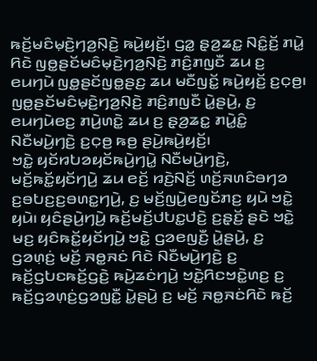ꤒꤢꤩ꤬ꤗꤢꤨꤗ꤫ꤢꤧ꤬ꤚꤤ꤬ꤡ꤫ꤢꤧ꤬ ꤒꤣꤧ꤬ꤟꤢꤩ꤬꤯ ꤞꤤ꤭ ꤔ꤫ꤤ꤬ꤘꤢ꤭ ꤡꤢꤨ꤭ꤢꤩ꤬ ꤊꤣꤧ꤭ ꤖꤢꤧ ꤜꤥ꤭ꤔꤢꤩꤗꤢꤨꤗ꤫ꤢꤧ꤬ꤚꤤ꤬ꤡ꤫ꤢꤧ꤬ ꤊꤢꤨ꤬ꤊꤜꤢꤪ ꤘꤣ ꤢ꤬ ꤕꤣꤚꤣꤧ ꤜꤥ꤭ꤔꤢꤩꤜꤥ꤭ꤔꤢ꤬ ꤘꤣ ꤗꤢꤪꤜꤢꤩ꤭ ꤒꤣꤧ꤬ꤟꤢꤩ꤬ ꤢ꤬ꤍ꤫ꤥ꤬꤯ ꤜꤥ꤭ꤔꤢꤩꤗꤢꤨꤗ꤫ꤢꤧ꤬ꤚꤤ꤬ꤡ꤫ꤢꤧ꤬ ꤊꤢꤨ꤬ꤊꤜꤢꤪ ꤣꤧ꤭ꤔꤣꤧ꤬, ꤢ꤬ ꤕꤣꤚꤣꤧꤕꤢ꤬ ꤊꤣꤧ꤬ꤛꤢꤧ꤭ ꤘꤣ ꤢ꤬ ꤔ꤫ꤤ꤬ꤘꤢ꤭ ꤊꤣꤧ꤭ꤢꤨ꤭ ꤡꤢꤪꤗꤣꤧ꤬ꤚꤢꤧ꤬ ꤢ꤬ꤍ꤫ꤥ꤬ ꤒꤥ꤬ ꤔꤣꤧ꤬ꤒꤣꤧ꤬ꤟꤢꤩ꤬꤯
ꤠꤢꤧ꤭ ꤟꤢꤩꤙꤝꤤꤟꤢꤩꤒꤣꤧ꤬ꤚꤣꤧ꤭ ꤡꤢꤪꤗꤣꤧ꤬ꤚꤢꤧ꤬, ꤗꤢꤩ꤬ꤒꤢꤩ꤭ꤟꤢꤩꤚꤣꤧ꤬ ꤘꤣ ꤕꤢꤩ꤬ ꤙꤢꤧ꤬ꤡꤢꤩ꤬ ꤛꤢꤩ꤬ꤏꤛꤢꤨꤋꤚꤤ ꤢ꤬ꤋꤝꤢ꤬ꤢ꤬ꤋꤛꤢ꤭ꤚꤣꤧ꤬, ꤢ꤬ ꤗꤢꤩ꤬ꤜꤣꤧ꤬ꤕꤜꤢꤩꤊꤢ꤬ ꤟꤣꤧ ꤠꤢꤧ꤭ ꤟꤣꤧ꤯ ꤟꤢꤨꤔꤣꤧ꤬ꤚꤣꤧ꤬ ꤒꤢꤩ꤬ꤗꤢꤩ꤬ꤓꤝꤢ꤭ꤓꤢꤧ꤬ ꤢ꤬ꤔ꤫ꤢꤩ꤬ ꤔꤢꤧ ꤠꤢꤧ꤭ ꤗꤢ꤬ ꤟꤢꤨꤒꤢꤩ꤭ꤟꤢꤩꤚꤣꤧ꤬ ꤠꤢꤧ꤭ ꤞꤤꤕꤜꤢꤪ꤬ ꤣꤧ꤭ꤔꤣꤧ꤬, ꤢ꤬ ꤞꤤꤛ꤫ꤢꤦ꤬ ꤗꤢꤩ꤬ ꤏꤥ꤭ꤏꤢꤦ ꤖꤢꤧ ꤡꤢꤪꤗꤣꤧ꤬ꤚꤢꤧ꤬ ꤢ꤬ ꤒꤢꤩ꤬ꤞꤝꤢꤒꤢꤩ꤬ꤞꤢꤧ꤬ ꤒꤣꤧ꤬ꤘꤢꤦꤚꤣꤧ꤬ ꤠꤢꤧ꤭ꤖꤢꤠꤢꤧ꤭ꤛꤢ꤬ ꤢ꤬ ꤒꤢꤩ꤬ꤞꤤꤛ꤫ꤢꤦ꤬ꤞꤤꤜꤢꤪ꤭ ꤣꤧ꤭ꤔꤣꤧ꤬ ꤢ꤬ ꤗꤢꤩ꤬ ꤏꤥ꤭ꤏꤢꤦꤖꤢꤧ ꤒꤢꤩ꤬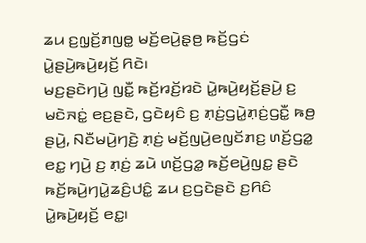ꤘꤣ ꤢ꤬ꤜ꤫ꤢꤩ꤬ꤊꤜꤥ꤭ ꤗꤢꤩ꤬ꤕꤣꤧ꤬ꤔ꤫ꤥ꤬ ꤒꤢꤩ꤬ꤞꤢꤦ ꤣꤧ꤭ꤔꤣꤧ꤬ꤒꤣꤧ꤬ꤟꤢꤩ꤬ ꤖꤢꤧ꤯
ꤗꤢ꤬ꤔꤢꤧꤚꤣꤧ꤬ ꤜꤢꤪ꤭ ꤒꤢꤩ꤬ꤙꤢꤩ꤬ꤙꤢꤧ ꤣꤧ꤭ꤒꤣꤧ꤬ꤟꤢꤩ꤬ꤔꤣꤧ꤬ ꤢ꤬ ꤗꤢꤧꤏꤢꤦ꤭ ꤕꤢ꤬ꤔꤢꤧ, ꤞꤢꤧꤟꤢꤨ ꤢ꤬ ꤊ꤫ꤢꤦ꤬ꤞꤣꤧ꤭ꤊ꤫ꤢꤦ꤬ꤞꤢꤪ꤭ ꤒꤥ꤬ ꤔꤣꤧ꤬, ꤡꤢꤪꤗꤣꤧ꤬ꤚꤢꤧ꤬ ꤊ꤫ꤢꤦ꤬ ꤗꤢꤩ꤬ꤜꤣꤧ꤬ꤕꤜꤢꤩꤊꤢ꤬ ꤛꤢꤩ꤬ꤞꤤ꤭ ꤕꤢ꤭ ꤚꤣꤧ꤬ ꤢ꤬ ꤊ꤫ꤢꤦ꤬ ꤘꤣꤧ ꤛꤢꤩ꤬ꤞꤤ꤭ ꤒꤢꤩ꤬ꤕꤣꤧ꤬ꤜꤢ꤭ ꤔꤢꤧ ꤒꤢꤩ꤬ꤒꤣꤧ꤬ꤚꤣꤧ꤭ꤘꤢꤨ꤬ꤓꤢꤨ꤭ ꤘꤣ ꤢ꤬ꤞꤢꤧꤔꤢꤧ ꤢ꤬ꤖꤢꤨ ꤣꤧ꤭ꤒꤣꤧ꤬ꤟꤢꤩ꤬ ꤕꤢ꤭꤯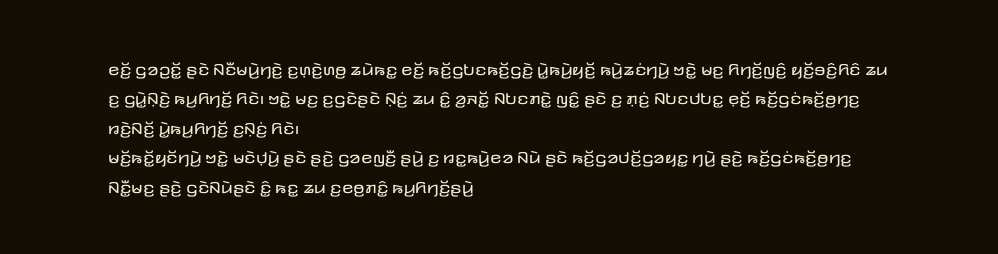ꤕꤢꤩ꤬ ꤞꤤꤑꤢꤩ꤭ ꤔꤢꤧ ꤡꤢꤪꤗꤣꤧ꤬ꤚꤢꤧ꤬ ꤢ꤬ꤛ꤫ꤢꤧ꤬ꤛꤥ꤬ ꤘꤣꤧꤒꤢ꤭ ꤕꤢꤩ꤬ ꤒꤢꤩ꤬ꤞꤝꤢꤒꤢꤩ꤬ꤞꤢꤧ꤬ ꤣꤧ꤭ꤒꤣꤧ꤬ꤟꤢꤩ꤬ ꤒꤣꤧ꤬ꤘꤢꤦꤚꤣꤧ꤬ ꤠꤢꤧ꤭ ꤗꤢ꤬ ꤖꤚꤢꤩ꤬ꤜꤢꤨ꤬ ꤟꤢꤩ꤬ꤋꤢꤨ꤬ꤖꤢꤨ ꤘꤣ ꤢ꤬ ꤞꤣꤧ꤭ꤡ꤫ꤢꤧ꤬ ꤒꤣ꤬ꤖꤚꤢꤩ꤬ ꤖꤢꤧ꤯ ꤠꤢꤧ꤭ ꤗꤢ꤬ ꤢ꤬ꤞꤢꤧꤔꤢꤧ ꤡ꤫ꤢꤦ꤬ ꤘꤣ ꤢꤨ꤭ ꤤ꤬ꤏꤢꤩ꤭ ꤡꤝꤢꤊꤢꤧ꤭ ꤜꤢꤨ꤭ ꤔꤢꤧ ꤢ꤬ ꤊ꤫ꤢꤦ꤬ ꤡꤝꤢꤓꤝꤢ꤭ ꤕ꤫ꤢꤩ꤬ ꤒꤢꤩ꤬ꤞꤢꤦꤒꤢꤩ꤬ꤥ꤬ꤚꤢ꤬ ꤙꤢꤧ꤬ꤡꤢꤩ꤬ ꤣꤧ꤭ꤒꤣ꤬ꤖꤚꤢꤩ꤬ ꤢ꤬ꤡ꤫ꤢꤦ꤬ ꤖꤢꤧ꤯
ꤗꤢꤩ꤬ꤒꤢꤩ꤭ꤟꤢꤩꤚꤣꤧ꤬ ꤠꤢꤧ꤭ ꤗꤢꤧꤓ꤫ꤣꤧ꤬ ꤔꤢꤧ ꤔꤢꤧ꤬ ꤞꤤꤕꤜꤢꤪ꤬ ꤔꤣꤧ꤬ ꤢ꤬ ꤙꤢ꤭ꤒꤣꤧ꤬ꤕꤤ ꤡꤣꤧ ꤔꤢꤧ ꤒꤢꤩ꤬ꤞꤤꤓꤢꤩ꤬ꤞꤤꤟꤢ꤭ ꤚꤣꤧ꤬ ꤔꤢꤧ꤬ ꤒꤢꤩ꤬ꤞꤢꤦꤒꤢꤩ꤬ꤥ꤬ꤚꤢ꤬ ꤡꤢꤪ꤭ꤗꤢ꤬ ꤔꤢꤧ꤬ ꤞꤢꤧꤡꤣꤧꤔꤢꤧ ꤢꤨ꤭ ꤒꤢ꤭ ꤘꤣ ꤢ꤬ꤕꤥ꤬ꤊꤢꤨ꤭ ꤒꤣ꤬ꤖꤚꤢꤩ꤬ꤔꤣꤧ꤬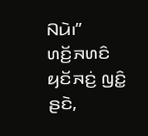ꤡꤣꤧ꤯”
ꤛꤢꤩ꤬ꤏꤛꤢꤨ ꤟꤢꤩꤏꤢꤦ꤬ ꤜꤢꤨ꤭ ꤔꤢꤧ,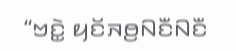“ꤠꤢꤧ꤭ ꤟꤢꤩꤏꤥ꤬ꤡꤢꤪꤡꤢꤪ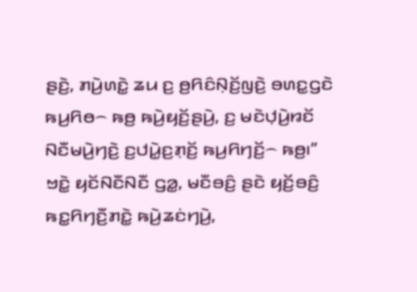ꤔꤢꤧ꤬, ꤊꤣꤧ꤬ꤛꤢꤧ꤭ ꤘꤣ ꤢ꤬ ꤥ꤬ꤖꤢꤨꤡ꤫ꤢꤩ꤬ꤜꤢꤧ꤬ ꤋꤛꤢ꤭ꤞꤢꤧ ꤒꤣ꤬ꤖꤥ꤮ ꤒꤥ꤬ ꤒꤣꤧ꤬ꤟꤢꤩ꤬ꤔꤣꤧ꤬, ꤢ꤬ ꤗꤢꤧꤓ꤫ꤣꤧ꤬ꤙꤢꤩ ꤡꤢꤪꤗꤣꤧ꤬ꤚꤢꤧ꤬ ꤢ꤬ꤓꤣꤧ꤭ꤢ꤬ꤊ꤫ꤢꤩ꤬ ꤒꤣ꤬ꤖꤚꤢꤩ꤬꤮ ꤒꤥ꤬꤯”
ꤠꤢꤧ꤭ ꤟꤢꤩꤡꤢꤪꤡꤢꤪ ꤞꤤ꤭, ꤗꤢꤪꤋꤢꤨ꤬ ꤔꤢꤧ ꤟꤢꤩ꤬ꤋꤢꤨ꤬ ꤒꤢ꤭ꤖꤚꤢꤪ꤬ꤊꤢꤧ꤭ ꤒꤣꤧ꤬ꤘꤢꤦꤚꤣꤧ꤬,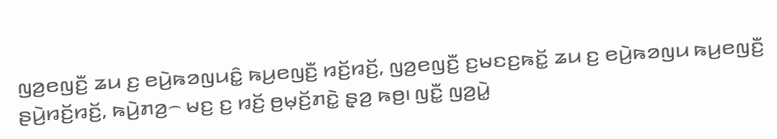ꤜꤤ꤬ꤕꤜꤢꤪ꤬ ꤘꤣ ꤢ꤬ ꤕꤣꤧ꤬ꤒꤤꤜꤣꤢꤨ꤭ ꤒꤣ꤬ꤕꤜꤢꤪ꤬ ꤙꤢꤩ꤬ꤙꤢꤩ꤬, ꤜꤤ꤬ꤕꤜꤢꤪ꤬ ꤢ꤬ꤗꤢꤢ꤬ꤒꤢꤩ꤭ ꤘꤣ ꤢ꤬ ꤕꤣꤧ꤬ꤒꤤꤜꤣ ꤒꤣ꤬ꤕꤜꤢꤪ꤬ ꤔꤣꤧ꤬ꤙꤢꤩ꤬ꤙꤢꤩ꤬, ꤒꤣꤧ꤬ꤊꤤ꤬꤮ ꤗꤢ꤬ ꤢ꤬ ꤙꤢꤩ꤬ ꤥ꤬ꤗ꤫ꤢꤩ꤬ꤊꤢꤧ꤭ ꤔ꤫ꤤ꤬ ꤒꤥ꤬꤯ ꤜꤢꤪ꤭ ꤜꤤ꤬ꤣꤧ꤭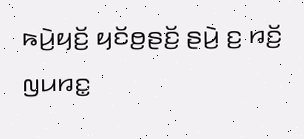ꤒꤣꤧ꤬ꤟꤢꤩ꤬ ꤟꤢꤩꤥ꤬ꤔꤢꤩ꤬ ꤔꤣꤧ꤬ ꤢ꤬ ꤙꤢꤩ꤬ ꤜꤣꤙꤢ꤭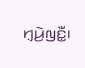ꤚ꤫ꤣꤧ꤬ꤜꤢꤪ꤭꤯